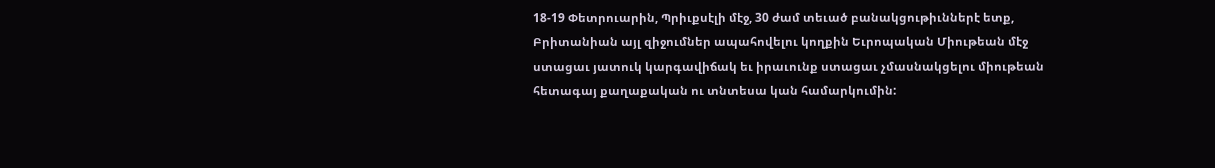18-19 Փետրուարին, Պրիւքսէլի մէջ, 30 ժամ տեւած բանակցութիւններէ ետք, Բրիտանիան այլ զիջումներ ապահովելու կողքին Եւրոպական Միութեան մէջ ստացաւ յատուկ կարգավիճակ եւ իրաւունք ստացաւ չմասնակցելու միութեան հետագայ քաղաքական ու տնտեսա կան համարկումին: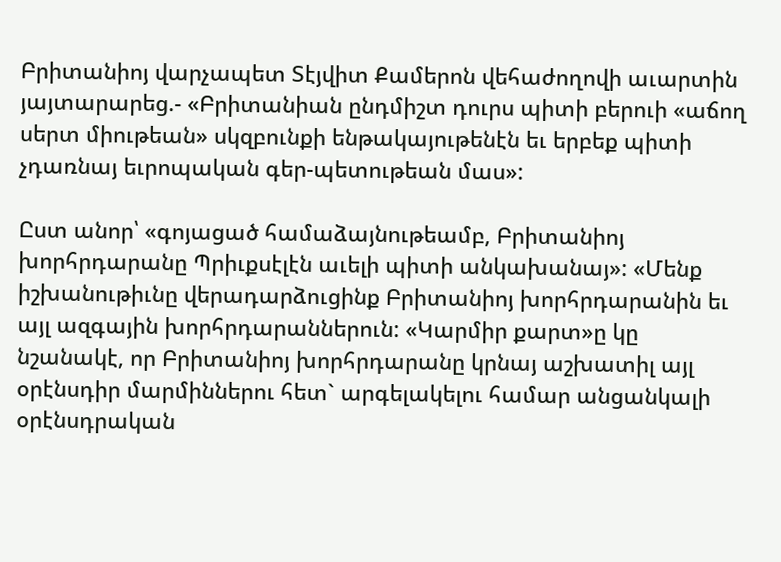Բրիտանիոյ վարչապետ Տէյվիտ Քամերոն վեհաժողովի աւարտին յայտարարեց.- «Բրիտանիան ընդմիշտ դուրս պիտի բերուի «աճող սերտ միութեան» սկզբունքի ենթակայութենէն եւ երբեք պիտի չդառնայ եւրոպական գեր-պետութեան մաս»:

Ըստ անոր՝ «գոյացած համաձայնութեամբ, Բրիտանիոյ խորհրդարանը Պրիւքսէլէն աւելի պիտի անկախանայ»: «Մենք իշխանութիւնը վերադարձուցինք Բրիտանիոյ խորհրդարանին եւ այլ ազգային խորհրդարաններուն: «Կարմիր քարտ»ը կը նշանակէ, որ Բրիտանիոյ խորհրդարանը կրնայ աշխատիլ այլ օրէնսդիր մարմիններու հետ` արգելակելու համար անցանկալի օրէնսդրական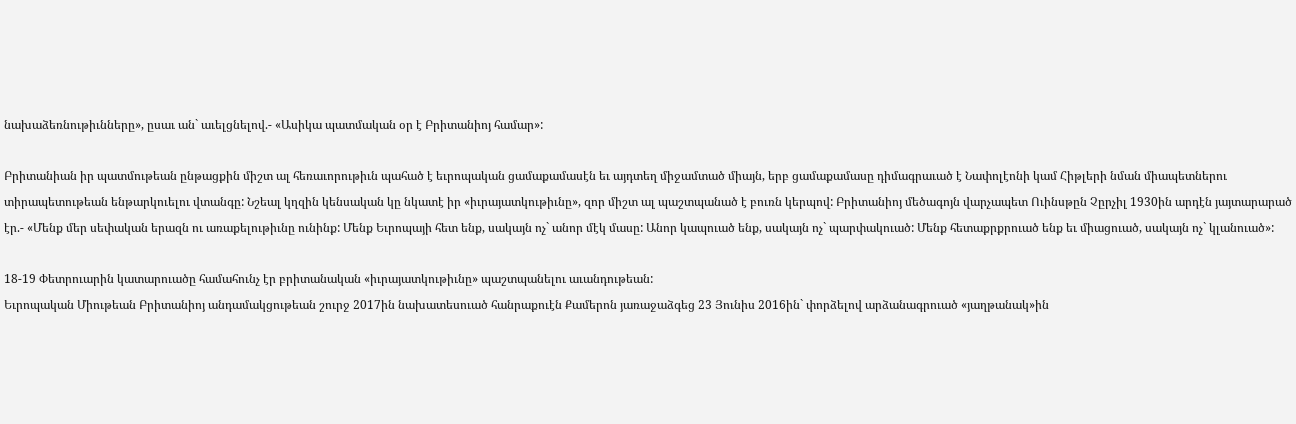նախաձեռնութիւնները», ըսաւ ան` աւելցնելով.- «Ասիկա պատմական օր է Բրիտանիոյ համար»:

Բրիտանիան իր պատմութեան ընթացքին միշտ ալ հեռաւորութիւն պահած է եւրոպական ցամաքամասէն եւ այդտեղ միջամտած միայն, երբ ցամաքամասը դիմագրաւած է Նափոլէոնի կամ Հիթլերի նման միապետներու տիրապետութեան ենթարկուելու վտանգը: Նշեալ կղզին կենսական կը նկատէ իր «իւրայատկութիւնը», զոր միշտ ալ պաշտպանած է բուռն կերպով: Բրիտանիոյ մեծագոյն վարչապետ Ուինսթըն Չըրչիլ 1930ին արդէն յայտարարած էր.- «Մենք մեր սեփական երազն ու առաքելութիւնը ունինք: Մենք Եւրոպայի հետ ենք, սակայն ոչ` անոր մէկ մասը: Անոր կապուած ենք, սակայն ոչ` պարփակուած: Մենք հետաքրքրուած ենք եւ միացուած, սակայն ոչ` կլանուած»:

18-19 Փետրուարին կատարուածը համահունչ էր բրիտանական «իւրայատկութիւնը» պաշտպանելու աւանդութեան:
Եւրոպական Միութեան Բրիտանիոյ անդամակցութեան շուրջ 2017ին նախատեսուած հանրաքուէն Քամերոն յառաջաձգեց 23 Յունիս 2016ին` փորձելով արձանագրուած «յաղթանակ»ին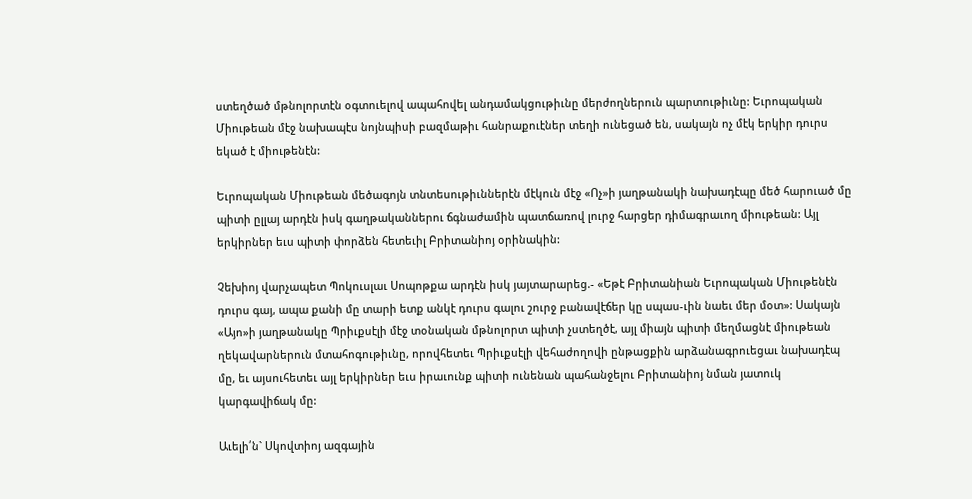ստեղծած մթնոլորտէն օգտուելով ապահովել անդամակցութիւնը մերժողներուն պարտութիւնը: Եւրոպական Միութեան մէջ նախապէս նոյնպիսի բազմաթիւ հանրաքուէներ տեղի ունեցած են, սակայն ոչ մէկ երկիր դուրս եկած է միութենէն:

Եւրոպական Միութեան մեծագոյն տնտեսութիւններէն մէկուն մէջ «Ոչ»ի յաղթանակի նախադէպը մեծ հարուած մը պիտի ըլլայ արդէն իսկ գաղթականներու ճգնաժամին պատճառով լուրջ հարցեր դիմագրաւող միութեան: Այլ երկիրներ եւս պիտի փորձեն հետեւիլ Բրիտանիոյ օրինակին:

Չեխիոյ վարչապետ Պոկուսլաւ Սոպոթքա արդէն իսկ յայտարարեց.- «Եթէ Բրիտանիան Եւրոպական Միութենէն դուրս գայ, ապա քանի մը տարի ետք անկէ դուրս գալու շուրջ բանավէճեր կը սպաս-ւին նաեւ մեր մօտ»: Սակայն «Այո»ի յաղթանակը Պրիւքսէլի մէջ տօնական մթնոլորտ պիտի չստեղծէ, այլ միայն պիտի մեղմացնէ միութեան ղեկավարներուն մտահոգութիւնը, որովհետեւ Պրիւքսէլի վեհաժողովի ընթացքին արձանագրուեցաւ նախադէպ մը, եւ այսուհետեւ այլ երկիրներ եւս իրաւունք պիտի ունենան պահանջելու Բրիտանիոյ նման յատուկ կարգավիճակ մը:

Աւելի՛ն` Սկովտիոյ ազգային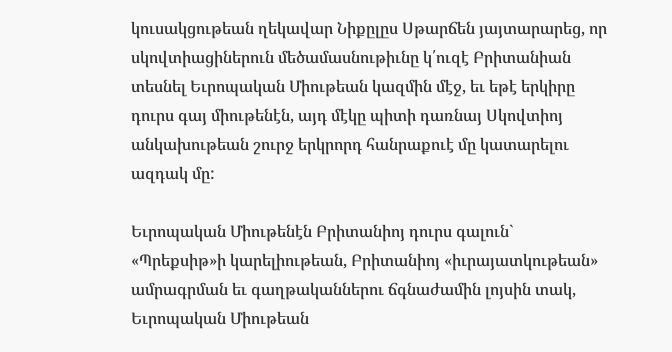կուսակցութեան ղեկավար Նիքըլըս Սթարճեն յայտարարեց, որ սկովտիացիներուն մեծամասնութիւնը կ՛ուզէ Բրիտանիան տեսնել Եւրոպական Միութեան կազմին մէջ, եւ եթէ երկիրը դուրս գայ միութենէն, այդ մէկը պիտի դառնայ Սկովտիոյ անկախութեան շուրջ երկրորդ հանրաքուէ մը կատարելու ազդակ մը:

Եւրոպական Միութենէն Բրիտանիոյ դուրս գալուն` «Պրեքսիթ»ի կարելիութեան, Բրիտանիոյ «իւրայատկութեան» ամրագրման եւ գաղթականներու ճգնաժամին լոյսին տակ, Եւրոպական Միութեան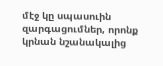մէջ կը սպասուին զարգացումներ, որոնք կրնան նշանակալից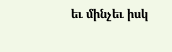եւ մինչեւ իսկ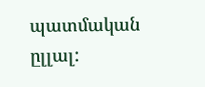պատմական ըլլալ: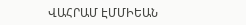ՎԱՀՐԱՄ ԷՄՄԻԵԱՆ